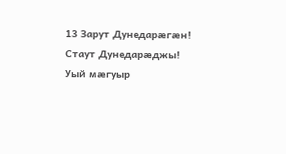13 Зарут Дунедарӕгӕн! Стаут Дунедарӕджы! Уый мӕгуыр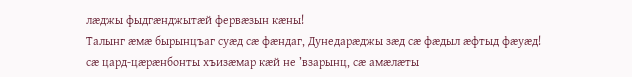лӕджы фыдгӕнджытӕй фервӕзын кӕны!
Талынг ӕмӕ бырынцъаг суӕд сӕ фӕндаг, Дунедарӕджы зӕд сӕ фӕдыл ӕфтыд фӕуӕд!
сӕ цард-цӕрӕнбонты хъизӕмар кӕй не ’взарынц, сӕ амӕлӕты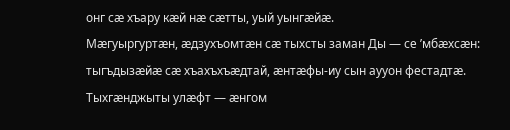онг сӕ хъару кӕй нӕ сӕтты, уый уынгӕйӕ.
Мӕгуыргуртӕн, ӕдзухъомтӕн сӕ тыхсты заман Ды — се ’мбӕхсӕн: тыгъдызӕйӕ сӕ хъахъхъӕдтай, ӕнтӕфы-иу сын аууон фестадтӕ. Тыхгӕнджыты улӕфт — ӕнгом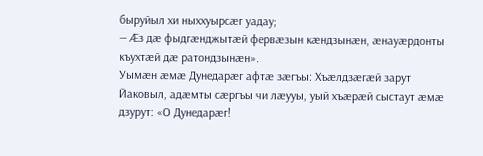быруйыл хи ныххуырсӕг уадау;
— Ӕз дӕ фыдгӕнджытӕй фервӕзын кӕндзынӕн, ӕнауӕрдонты къухтӕй дӕ ратондзынӕн».
Уымӕн ӕмӕ Дунедарӕг афтӕ зӕгъы: Хъӕлдзӕгӕй зарут Йаковыл, адӕмты сӕргъы чи лӕууы, уый хъӕрӕй сыстаут ӕмӕ дзурут: «О Дунедарӕг!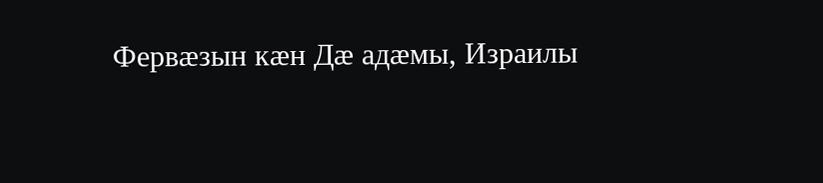Фервӕзын кӕн Дӕ адӕмы, Израилы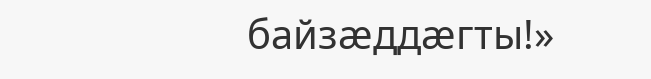байзӕддӕгты!»